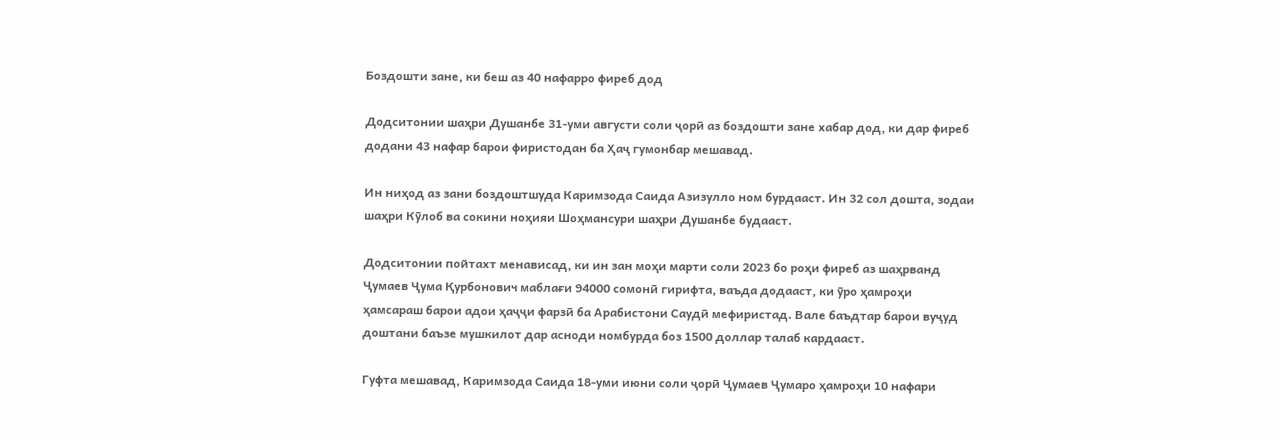Боздошти зане, ки беш аз 40 нафарро фиреб дод

Додситонии шаҳри Душанбе 31-уми августи соли ҷорӣ аз боздошти зане хабар дод, ки дар фиреб додани 43 нафар барои фиристодан ба Ҳаҷ гумонбар мешавад.

Ин ниҳод аз зани боздоштшуда Каримзода Саида Азизулло ном бурдааст. Ин 32 сол дошта, зодаи шаҳри Кӯлоб ва сокини ноҳияи Шоҳмансури шаҳри Душанбе будааст.

Додситонии пойтахт менависад, ки ин зан моҳи марти соли 2023 бо роҳи фиреб аз шаҳрванд Ҷумаев Ҷума Қурбонович маблағи 94000 сомонӣ гирифта, ваъда додааст, ки ӯро ҳамроҳи ҳамсараш барои адои ҳаҷҷи фарзӣ ба Арабистони Саудӣ мефиристад. Вале баъдтар барои вуҷуд доштани баъзе мушкилот дар асноди номбурда боз 1500 доллар талаб кардааст.

Гуфта мешавад, Каримзода Саида 18-уми июни соли ҷорӣ Ҷумаев Ҷумаро ҳамроҳи 10 нафари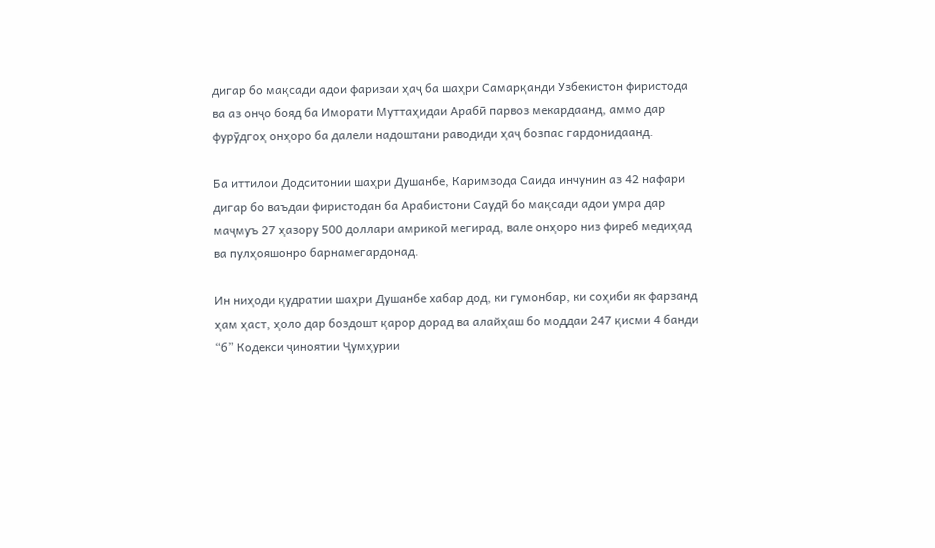дигар бо мақсади адои фаризаи ҳаҷ ба шаҳри Самарқанди Узбекистон фиристода ва аз онҷо бояд ба Иморати Муттаҳидаи Арабӣ парвоз мекардаанд, аммо дар фурӯдгоҳ онҳоро ба далели надоштани раводиди ҳаҷ бозпас гардонидаанд.

Ба иттилои Додситонии шаҳри Душанбе, Каримзода Саида инчунин аз 42 нафари дигар бо ваъдаи фиристодан ба Арабистони Саудӣ бо мақсади адои умра дар маҷмуъ 27 ҳазору 500 доллари амрикоӣ мегирад, вале онҳоро низ фиреб медиҳад ва пулҳояшонро барнамегардонад.

Ин ниҳоди қудратии шаҳри Душанбе хабар дод, ки гумонбар, ки соҳиби як фарзанд ҳам ҳаст, ҳоло дар боздошт қарор дорад ва алайҳаш бо моддаи 247 қисми 4 банди “б” Кодекси ҷиноятии Ҷумҳурии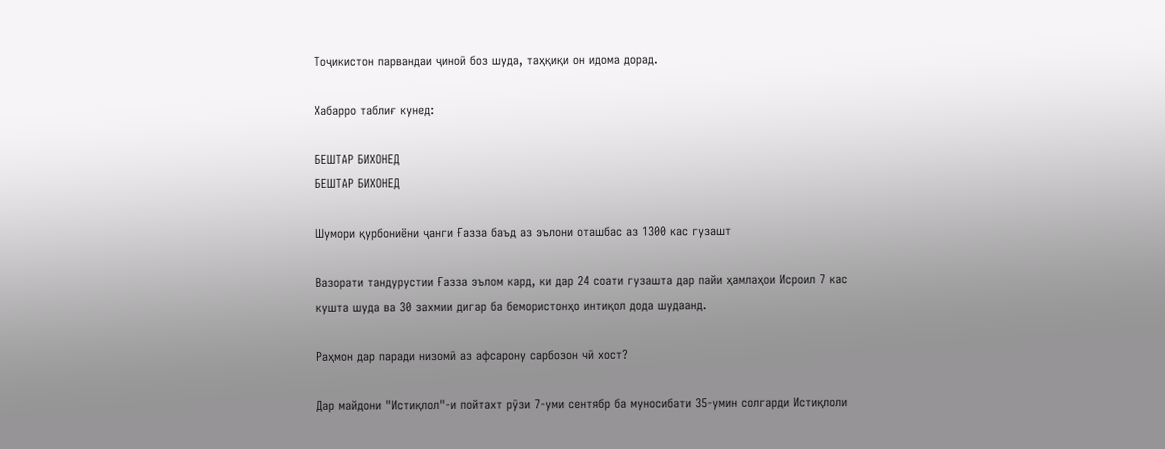Тоҷикистон парвандаи ҷиноӣ боз шуда, таҳқиқи он идома дорад.

Хабарро таблиғ кунед:

БЕШТАР БИХОНЕД
БЕШТАР БИХОНЕД

Шумори қурбониёни ҷанги Ғазза баъд аз эълони оташбас аз 1300 кас гузашт

Вазорати тандурустии Ғазза эълом кард, ки дар 24 соати гузашта дар пайи ҳамлаҳои Исроил 7 кас кушта шуда ва 30 захмии дигар ба бемористонҳо интиқол дода шудаанд.

Раҳмон дар паради низомӣ аз афсарону сарбозон чӣ хост?

Дар майдони "Истиқлол"-и пойтахт рӯзи 7-уми сентябр ба муносибати 35-умин солгарди Истиқлоли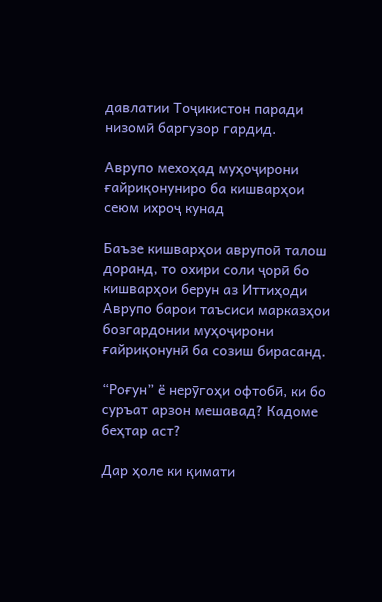давлатии Тоҷикистон паради низомӣ баргузор гардид.

Аврупо мехоҳад муҳоҷирони ғайриқонуниро ба кишварҳои сеюм ихроҷ кунад

Баъзе кишварҳои аврупоӣ талош доранд, то охири соли ҷорӣ бо кишварҳои берун аз Иттиҳоди Аврупо барои таъсиси марказҳои бозгардонии муҳоҷирони ғайриқонунӣ ба созиш бирасанд.

“Роғун” ё нерӯгоҳи офтобӣ, ки бо суръат арзон мешавад? Кадоме беҳтар аст?

Дар ҳоле ки қимати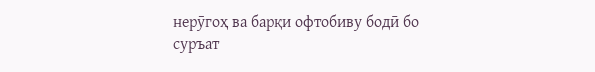нерӯгоҳ ва барқи офтобиву бодӣ бо суръат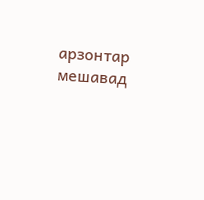арзонтар мешавад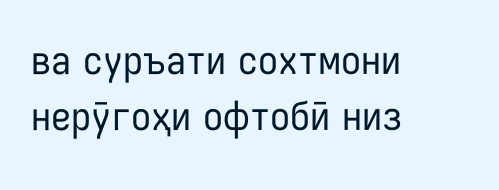ва суръати сохтмони нерӯгоҳи офтобӣ низ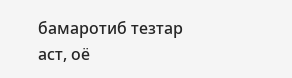бамаротиб тезтар аст, оё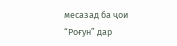месазад ба ҷои “Роғун” дар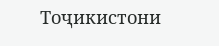Тоҷикистони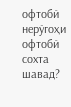офтобӣ нерӯгоҳи офтобӣ сохта шавад?